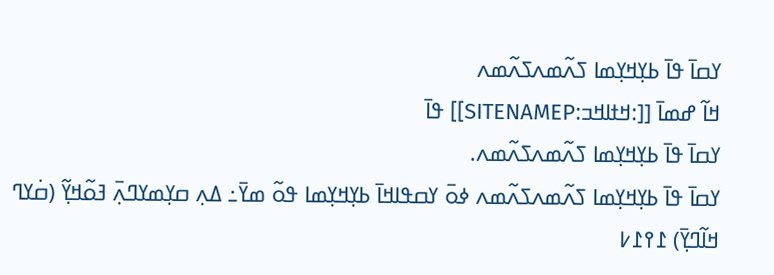ߌߛߊ߫ ߟߊ߫ ߕߌ߲ߞߌ߲ߘߊ ߖߍ߬ߘߍߖߍ߬ߘߍ
ߞߊ߬ ߝߘߊ߫ [[:ߞߙߊߞߏ:SITENAMEP]] ߟߊ߫
ߌߛߊ߫ ߟߊ߫ ߕߌ߲ߞߌ߲ߘߊ ߖߍ߬ߘߍߖߍ߬ߘߍ.
ߌߛߊ߫ ߟߊ߫ ߕߌ߲ߞߌ߲ߘߊ ߖߍ߬ߘߍߖߍ߬ߘߍ ߦߋ߫ ߌߛߟߊߞߊ߫ ߕߌ߲ߞߌ߲ߘߊ ߟߋ߬ ߘߌ߫߸ ߡߍ߲ ߛߌ߲ߘߌߣߍ߲߫ ߔߋ߬ߞߌ߲߬ (ߛ߭ߌߣ ߞߊ߬ߣߌ߲߫) ߁߉߁߇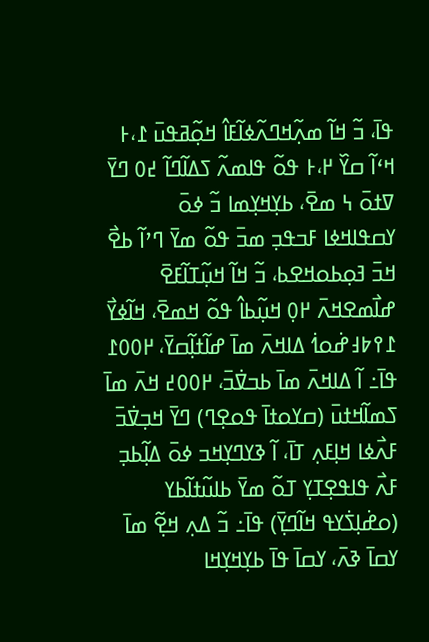ߟߊ߫، ߏ߬ ߞߊ߬ ߘߍ߲߬ߞߣߍ߬ߦߊ߬ߓߊ߮ ߞߋ߲߬ߥߟߎ߫ ߁،߅ ߞߵߊ߬ ߛߌ߰ ߂،߅ ߟߋ߬ ߟߊߘߍ߬ ߖߡߊ߬ߣߊ߬ ߄߀ ߣߌ߫ ߜߙߋ߫ ߆ ߘߐ߫، ߕߌ߲ߞߌ߲ߘߊ ߏ߬ ߦߋ߫ ߌߛߟߊߞߦߊ ߓߏߟߏ߲ ߘߏ߫ ߟߋ߬ ߘߌ߫ ߣߴߊ߬ ߕߐ߯ ߞߏ߫ ߔߋ߲ߕߋߞߐߕ، ߏ߬ ߞߊ߬ ߞߎ߲߬ߠߊ߬ߓߐ߫ ߝߊ߯ߘߐߞߍ߫ ߂߀߲ ߞߎ߲߬ߕߊ߮ ߟߋ߬ ߞߘߐ߫، ߞߊ߬ߦߌ߯ ߁߉߈߃ߝ߭ߋߗ߭ ߡߊߞߍ߫ ߘߊ߫ ߝߊ߬ߙߊ߲߬ߛߌ߫، ߂߀߀߁ ߟߊ߫߸ ߊ߬ ߡߊߞߍ߫ ߘߊ߫ ߕߏߜ߭ߏ߫، ߂߀߀߄ ߞߍ߫ ߘߊ߫ ߖߘߊ߬ߞߙߎ߫ (ߛߌߋߙߊ߫ ߟߋߐ߲ߣ) ߣߌ߫ ߞߏ߲ߜ߭ߏ߫ ߓߍ߯ߦߊ ߞߊ߲ߓߍ߲ ߠߊ߫، ߊ߬ ߢߌߣߌ߲ߞߏ ߦߋ߫ ߡߊ߲߬ߕߏ߲ ߓߍ߯ ߟߊߟߐ߲ߠߌ߲ ߠߋ߬ ߘߌ߫ ߕߊߎ߬ߙߊ߬ߕߌ (ߋߝ߭ߊ߲ߖ߭ߌߟ ߞߊ߬ߣߌ߲߫) ߟߊ߫߸ ߏ߬ ߡߍ߲ ߞߐ߲߬ ߘߊ߫ ߌߛߊ߫ ߢߍ߫، ߌߛߊ߫ ߟߊ߫ ߕߌ߲ߞߌ߲ߞߊ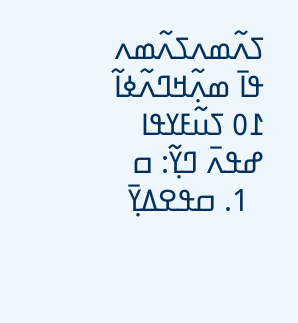ߖߍ߬ߘߍߖߍ߬ߘߍ ߟߊ߫ ߘߍ߲߬ߞߣߍ߬ߦߊ߬ ߁߀ ߖߎ߬ߓߌߟߊ ߝߟߍ߫ ߣߌ߲߬: ߛ
  1. ߛߟߐߡߌ߲߫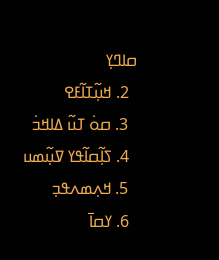ߛߊߣߌ߲
  2. ߞߎ߲߬ߠߊ߬ߓߐ
  3. ߛߋ߭ ߠߎ߬ ߡߊߞߏ߭
  4. ߖߊ߲߬ߛߊ߬ߟߌ ߜߎ߲߬ߘߎ
  5. ߞߍ߲ߘߍߟߏ߲
  6. ߌߛߊ߫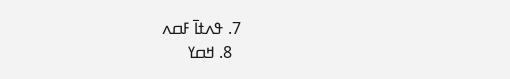7. ߟߍߙߊ߫ ߓߛߍ
  8. ߞߛߌ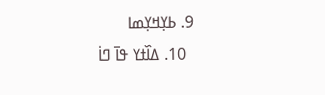9. ߕߌ߲ߞߌ߲ߘߊ
  10. ߡߊ߰ߙߌ ߟߊ߫ ߣߊ߭